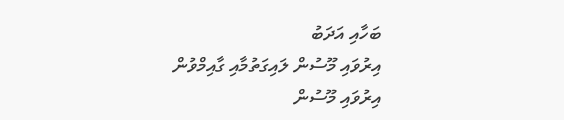ބަހާއި އަދަބު
އިރުވައި މޫސުން ލައިގަތުމާއި ގާއިމްވުން
އިރުވައި މޫސުން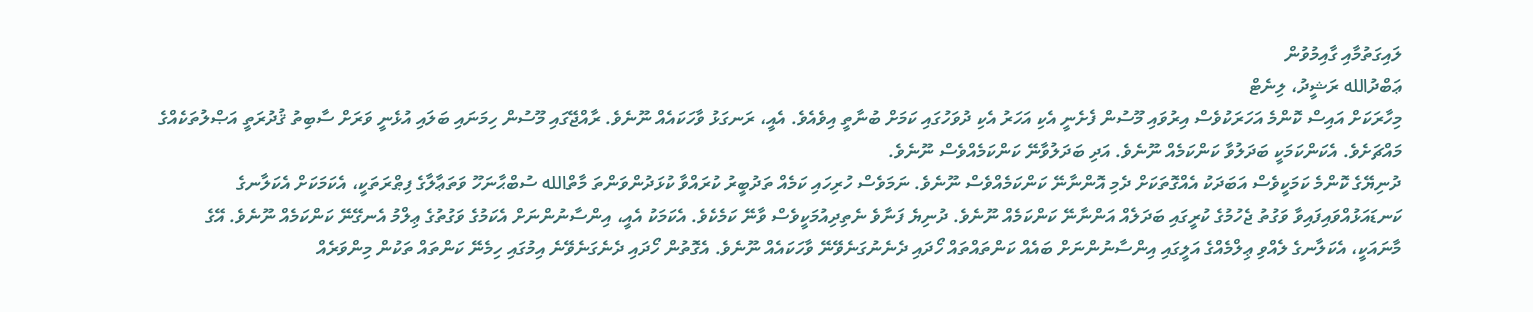ލައިގަތުމާއި ގާއިމުވުން
ޢަބްދުالله ރަޝީދު، ލިނެޓް
މިހާރަކަށް އައިސް ކޮންމެ އަހަރަކުވެސް އިރުވައި މޫސުން ފެށެނީ އެކި އަހަރު އެކި ދުވަހުގައި ކަމަށް ބުނާތީ އިވެއެވެ. އެއީ، ރަނގަޅު ވާހަކައެއް ނޫނެވެ. ރާއްޖޭގައި މޫސުން ހިމަނައި ބަލައި އުޅެނީ ވަރަށް ސާބިތު ޤުދުރަތީ އަޞްލުތަކެއްގެ މައްޗަށެވެ. އެކަންކަމަކީ ބަދަލުވާ ކަންކަމެއް ނޫނެވެ. އަދި ބަދަލުވާނޭ ކަންކަމެއްވެސް ނޫނެވެ.
ދުނިޔޭގެ ކޮންމެ ކަމަކީވެސް އަބަދަކު އެއްގޮތަކަށް ދެމި އޮންނާނޭ ކަންކަމެއްވެސް ނޫނެވެ. ނަމަވެސް ހުރިހައި ކަމެއް ތަދުބީރު ކުރައްވާ ކުޅަދުންވަންތަ މާތްالله ސުބްޙާނަހޫ ވަތަޢާލާގެ ފިޠްރަތަކީ، އެކަމަކަށް އެކަލާނގެ ކަނޑައަޅުއްވައިފައިވާ ވަގުތު ޖެހުމުގެ ކުރީގައި ބަދަލެއް އަންނާނޭ ކަންކަމެއް ނޫނެވެ. ދުނިޔެ ފަނާވެ ނެތިދިއުމަކީވެސް ވާނޭ ކަމެކެވެ. އެކަމަކު އެއީ، އިންސާނުންނަށް އެކަމުގެ ވަގުތުގެ ޢިލްމު އެނގޭނޭ ކަންކަމެއް ނޫނެވެ. އޭގެ މާނައަކީ، އެކަލާނގެ ލެއްވި ޢިލްމެއްގެ އަލީގައި އިންސާނުންނަށް ބައެއް ކަންތައްތައް ހޯދައި ދެނެނުގަނެވޭނޭ ވާހަކައެއް ނޫނެވެ. އެގޮތުން ހޯދައި ދެނެގަނެވޭނެ އިމުގައި ހިމެނޭ ކަންތައް ތަކުން މިންވަރެއް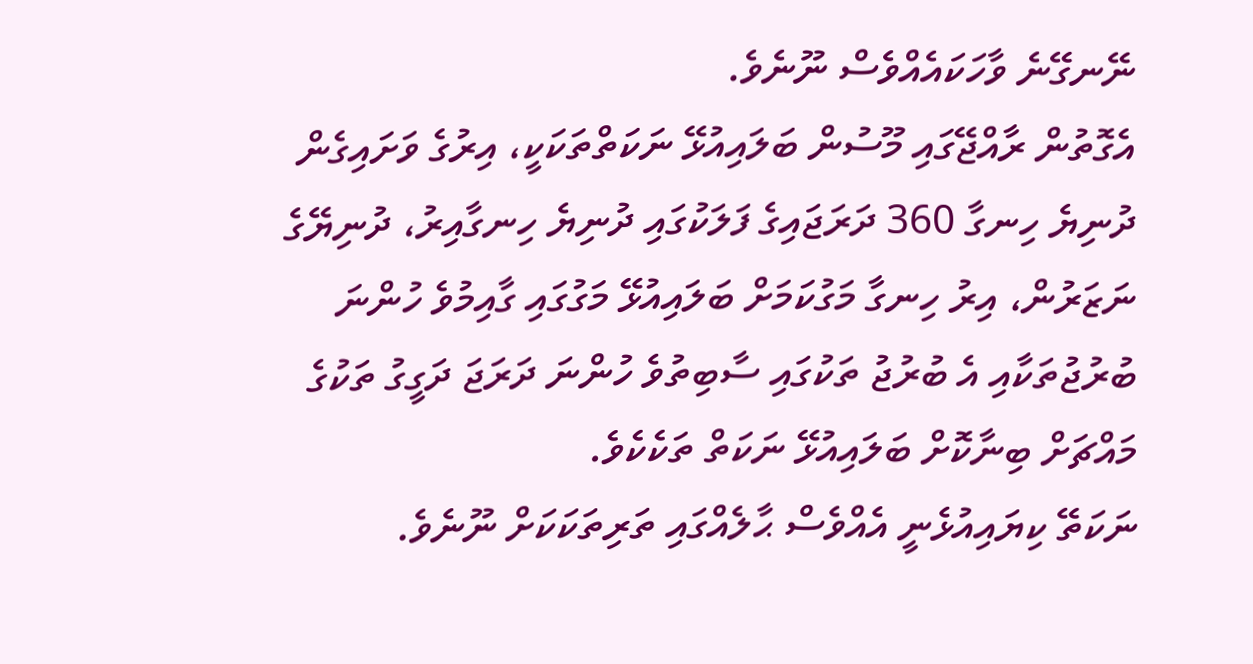ނޭނގޭނެ ވާހަކައެއްވެސް ނޫނެވެ.
އެގޮތުން ރާއްޖޭގައި މޫސުން ބަލައިއުޅޭ ނަކަތްތަކަކީ، އިރުގެ ވަށައިގެން ދުނިޔެ ހިނގާ 360 ދަރަޖައިގެ ފަލަކުގައި ދުނިޔެ ހިނގާއިރު، ދުނިޔޭގެ ނަޒަރުން، އިރު ހިނގާ މަގުކަމަށް ބަލައިއުޅޭ މަގުގައި ގާއިމުވެ ހުންނަ ބުރުޖުތަކާއި އެ ބުރުޖު ތަކުގައި ސާބިތުވެ ހުންނަ ދަރަޖަ ދަގީގު ތަކުގެ މައްޗަށް ބިނާކޮށް ބަލައިއުޅޭ ނަކަތް ތަކެކެވެ.
ނަކަތޭ ކިޔައިއުޅެނީ އެއްވެސް ޙާލެއްގައި ތަރިތަކަކަށް ނޫނެވެ.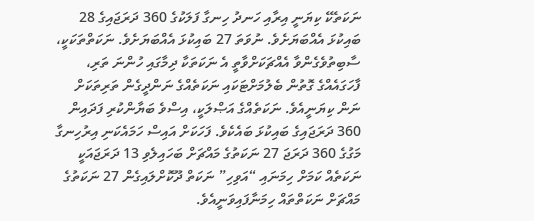ނަކަތެކޭ ކިޔަނީ އިރާއި ހަނދު ހިނގާ ފަލަކުގެ 360 ދަރަޖައިގެ 28 ބައިކުޅަ އެއްބަޔަށެވެ. ނުވަތަ 27 ބައިކުޅަ އެއްބަޔަށެވެ. ނަކަތްތަކަކީ، ސާބިތުވެގެންވާ އެއްޗަކަށްވާތީ އެ ނަކަތަކާ ދިމާގައި ހުންނަ ތަރި، ފާހަގައެއްގެ ގޮތުން ބެލުމަށްޓަކައި ނަކަތެއްގެ ނަންދީގެން ތަރިތަކަށް ނަން ކިޔަނީއެވެ. ނަކަތެއްގެ އަޞްލަކީ، އިސްވެ ބަޔާންކުރި ފަދައިން 360 ދަރަޖައިގެ ބައިކުޅަ ބައެކެވެ. ފަހަކަށް އައިސް ހަމައެކަނި އިރުހިނގާ މަގުގެ 360 ދަރަޖަ 27 ނަކަތުގެ މައްޗަށް ބަހައިލެވި 13 ދަރަޖައަކީ ނަކަތެއް ކަމަށް ހިމަނައި “އަވިހި” ނަކަތް ދޫކޮށްލައިގެން 27 ނަކަތުގެ މައްޗަށް ނަކަތްތައް ހިމަނާފައިވަނީއެވެ.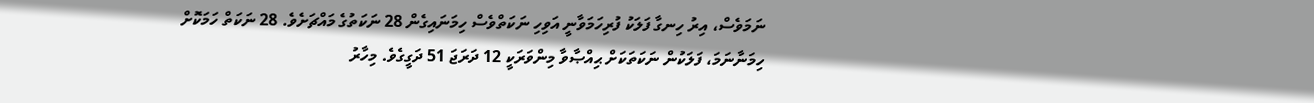ނަމަވެސް، އިރު ހިނގާ ފަލަކު ފުރިހަމަވާނީ އަވިހި ނަކަތްވެސް ހިމަނައިގެން 28 ނަކަތުގެ މައްޗަށެވެ. 28 ނަކަތް ހަމަކޮށް ހިމަނާނަމަ، ފަލަކުން ނަކަތަކަށް ޙިއްޞާވާ މިންވަރަކީ 12 ދަރަޖަ 51 ދަގީގެވެ. މިހާރު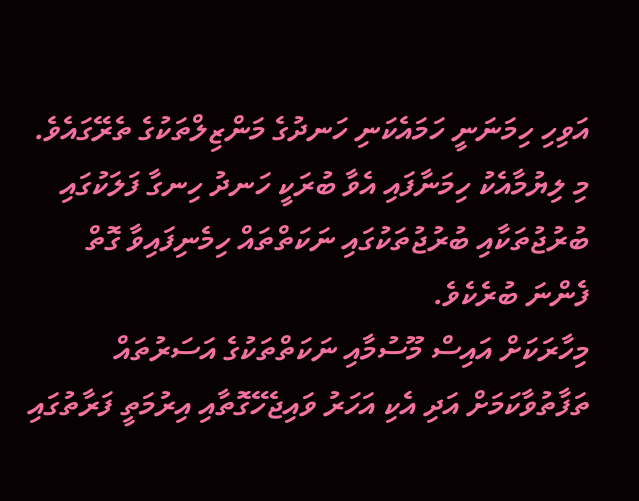އަވިހި ހިމަނަނީ ހަމައެކަނި ހަނދުގެ މަންޒިލްތަކުގެ ތެރޭގައެވެ. މި ލިޔުމާއެކު ހިމަނާފައި އެވާ ބުރަކީ ހަނދު ހިނގާ ފަލަކުގައި ބުރުޖުތަކާއި ބުރުޖުތަކުގައި ނަކަތްތައް ހިމެނިފައިވާ ގޮތް ފެންނަ ބުރެކެވެ.
މިހާރަކަށް އައިސް މޫސުމާއި ނަކަތްތަކުގެ އަސަރުތައް ތަފާތުވާކަމަށް އަދި އެކި އަހަރު ވައިޖެހޭގޮތާއި އިރުމަތީ ފަރާތުގައި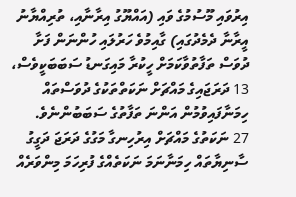އިރުވައި މޫސުމުގެ ވައި (އައްޔޫގު އިރާނާއި، ތުރިއްޔާނު އީރާނާ ދެމެދުގައި) ގާއިމުވެ ހަރުލައި ހުންނަން ފަށާ ދުވަސް ތަފާތުވާކަމަށް ހީކުރާ މައިގަނޑު ސަބަބަކީވެސް، 13 ދަރަޖައިގެ މައްޗަށް ނަކަތްތަކުގެ ދުވަސްތައް ހިމަނާފައިވުމުން އަންނަ ތަފާތުގެ ސަބަބުންނެވެ.
27 ނަކަތުގެ މައްޗަށް އިރުހިނގާ މަގުގެ ދަރަޖަ ދަގީގު ސާނިޔާތައް ހިމަނާނަމަ ނަކަތެއްގެ ފުރިހަމަ މިންވަރެއް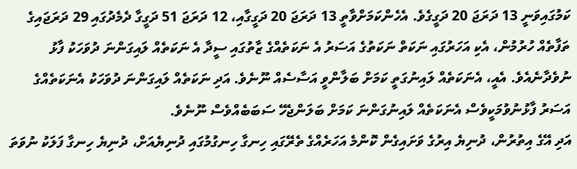ކަމުގައިވަނީ 13 ދަރަޖަ 20 ދަގީގެވެ. އެހެންކަމަށްވާތީ 13 ދަރަޖަ 20 ދަގީގާއި، 12 ދަރަޖަ 51 ދަގީގާ ދެމެދުގައި 29 ދަރަޖައިގެ ތަފާތެއް ހުރުމުން، އެކި އަހަރުގައި ނަކަތް ނަކަތުގެ އަސަރު އެ ނަކަތެއްގެ ޒާތުގައި ސީދާ އެ ނަކަތެއް ލައިގަންނަ ދުވަހަކު ފާޅު ނުވެދާނެއެވެ. އެއީ، އެނަކަތެއް ލައިނުގަތީ ކަމަށް ބަލާންވީ އަސާސެއް ނޫނެވެ. އަދި ނަކަތެއް ލައިގަންނަ ދުވަހަކު އެނަކަތެއްގެ އަސަރު ފާޅުނުވުމަކީވެސް އެނަކަތެއް ލައިނުގަންނަ ކަމަށް ބަލަންޖެހޭ ސަބަބެއްވެސް ނޫނެވެ.
އަދި އޭގެ އިތުރުން، ދުނިޔެ އިރުގެ ވަށައިގެން ކޮންމެ އަހަރެއްގެ ތެރޭގައި ހިނގާ ހިނގުމުގައި ދުނިޔެއަށް، ދުނިޔެ ހިނގާ ފަލަކު ނުވަތަ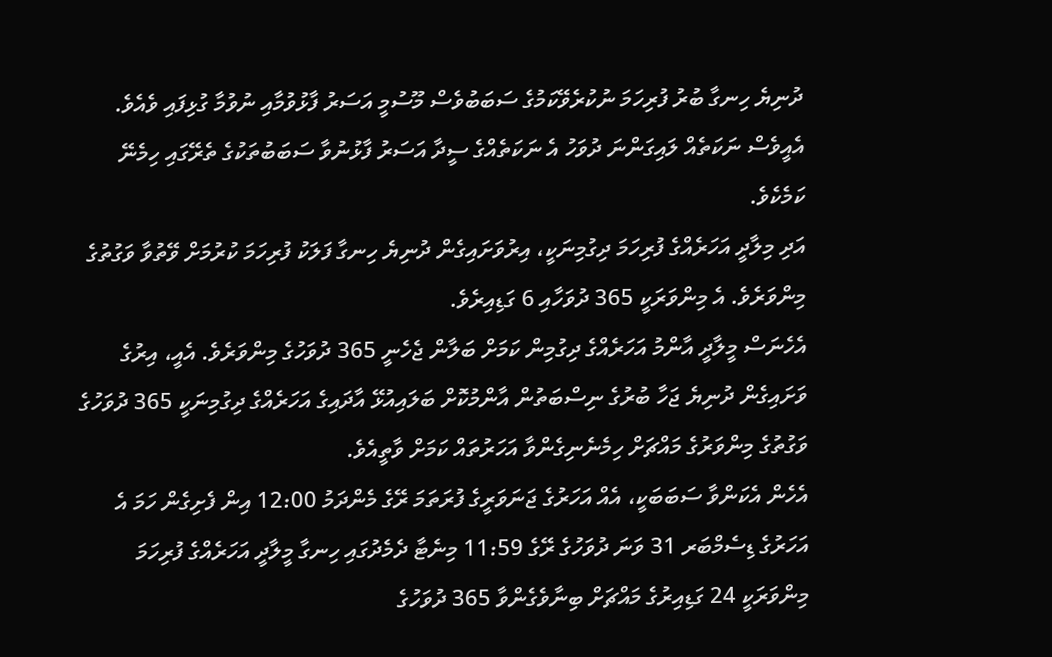ދުނިޔެ ހިނގާ ބުރު ފުރިހަމަ ނުކުރެވޭކަމުގެ ސަބަބުވެސް މޫސުމީ އަސަރު ފާޅުވުމާއި ނުވުމާ ގުޅިފައި ވެއެވެ. އެއީވެސް ނަކަތެއް ލައިގަންނަ ދުވަހު އެ ނަކަތެއްގެ ސީދާ އަސަރު ފާޅުނުވާ ސަބަބުތަކުގެ ތެރޭގައި ހިމެނޭ ކަމެކެވެ.
އަދި މިލާދީ އަހަރެއްގެ ފުރިހަމަ ދިގުމިނަކީ، އިރުވަށައިގެން ދުނިޔެ ހިނގާ ފަލަކު ފުރިހަމަ ކުރުމަށް ވޭތުވާ ވަގުތުގެ މިންވަރެވެ. އެ މިންވަރަކީ 365 ދުވަހާއި 6 ގަޑިއިރެވެ.
އެހެނަސް މީލާދީ އާންމު އަހަރެއްގެ ދިގުމިން ކަމަށް ބަލާން ޖެހެނީ 365 ދުވަހުގެ މިންވަރެވެ. އެއީ، އިރުގެ ވަށައިގެން ދުނިޔެ ޖަހާ ބުރުގެ ނިސްބަތުން އާންމުކޮށް ބަލައިއުޅޭ އާދައިގެ އަހަރެއްގެ ދިގުމިނަކީ 365 ދުވަހުގެ ވަގުތުގެ މިންވަރުގެ މައްޗަށް ހިމެނެނިގެންވާ އަހަރުތައް ކަމަށް ވާތީއެވެ.
އެހެން އެކަންވާ ސަބަބަކީ، އެއް އަހަރުގެ ޖަނަވަރީގެ ފުރަތަމަ ރޭގެ މެންދަމު 12:00 އިން ފެށިގެން ހަމަ އެ އަހަރުގެ ޑިސެމްބަރ 31 ވަނަ ދުވަހުގެ ރޭގެ 11:59 މިނެޓާ ދެމެދުގައި ހިނގާ މީލާދީ އަހަރެއްގެ ފުރިހަމަ މިންވަރަކީ 24 ގަޑިއިރުގެ މައްޗަށް ބިނާވެގެންވާ 365 ދުވަހުގެ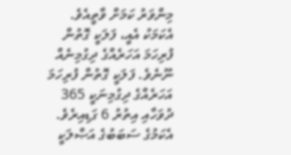މިންވަރު ކަމަށް ވާތީއެވެ.
އެކަމަކު އެއީ، ފަލަކީ ގޮތުން ފުރިހަމަ އަހަރެއްގެ ދިގުމިނެއް ނޫނެވެ. ފަލަކީ ގޮތުން ފުރިހަމަ އަހަރެއްގެ ދިގުމިނަކީ 365 ދުވަހާއި އިތުރު 6 ގަޑިއިރެވެ. އެކަމުގެ ސަބަބުގެ އަޞްލަކީ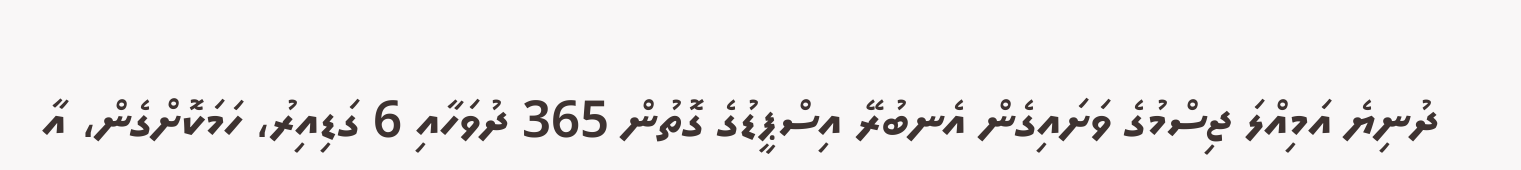ދުނިޔެ އަމިއްލަ ޖިސްމުގެ ވަށައިގެން އެނބުރޭ އިސްޕީޑުގެ ގޮތުން 365 ދުވަހާއި 6 ގަޑިއިރު، ހަމަކޮށްގެން، އާ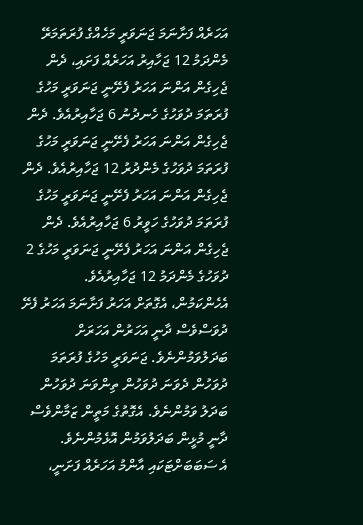އަހަރެއް ފަށާނަމަ ޖަނަވަރީ މަހެއްގެ ފުރަތަމަރޭ މެންދަމު 12 ޖަހާއިރު އަހަރެއް ފަށައި، ދެން ޖެހިގެން އަންނަ އަހަރު ފެށޭނީ ޖަނަވަރީ މަހުގެ ފުރަތަމަ ދުވަހުގެ ހެނދުނު 6 ޖަހާއިރުއެވެ. ދެން ޖެހިގެން އަންނަ އަހަރު ފެށޭނީ ޖަނަވަރީ މަހުގެ ފުރަތަމަ ދުވަހުގެ މެންދުރު 12 ޖަހާއިރުއެވެ. ދެން ޖެހިގެން އަންނަ އަހަރު ފެށޭނީ ޖަނަވަރީ މަހުގެ ފުރަތަމަ ދުވަހުގެ ހަވީރު 6 ޖަހާއިރުއެވެ. ދެން ޖެހިގެން އަންނަ އަހަރު ފެށޭނީ ޖަނަވަރީ މަހުގެ 2 ދުވަހުގެ މެންދަމު 12 ޖަހާއިރުއެވެ.
އެހެންކަމުން، އެގޮތަށް އަހަރު ފަށާނަމަ އަހަރު ފެށޭ ދުވަސްވެސް ދާނީ އަހަރުން އަހަރަށް ބަދަލުވަމުންނެވެ. ޖަނަވަރީ މަހުގެ ފުރަތަމަ ދުވަހުން ދެވަނަ ދުވަހުން ތިންވަނަ ދުވަހުން ބަދަލު ވަމުންނެވެ. އެގޮތުގެ މަތީން ޒަމާންވެސް ދާނީ މުޅީން ބަދަލުވަމުން އޮޅެމުންނެވެ.
އެ ސަބަބަށްޓަކައި އާންމު އަހަރެއް ފަށަނީ،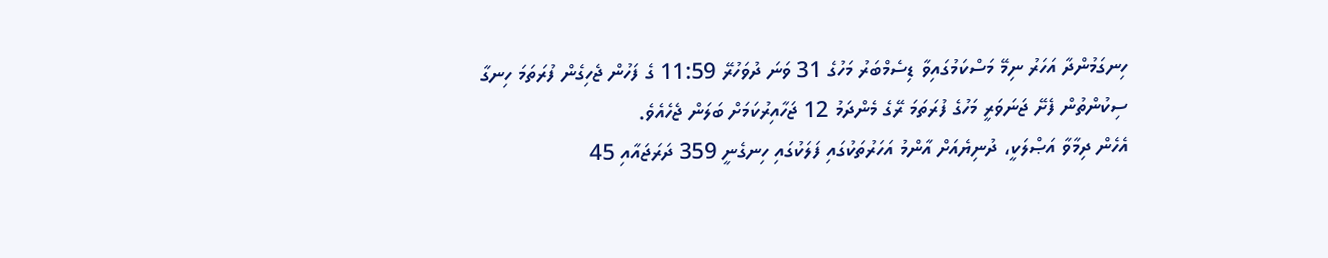ހިނގަމުންދާ އަހަރު ނިމޭ މަސްކަމުގައިވާ ޑިސެމްބަރު މަހުގެ 31 ވަނަ ދުވަހުރޭ 11:59 ގެ ފަހުން ޖެހިގެން ފުރަތަމަ ހިނގާ ސިކުންތުން ފެށޭ ޖަނަވަރީ މަހުގެ ފުރަތަމަ ރޭގެ މެންދަމު 12 ޖަހާއިރުކަމަށް ބަލަން ޖެހެއެވެ.
އެހެން ދިމާވާ އަޞްލަކީ، ދުނިޔެއަށް އާންމު އަހަރުތަކުގައި ފަލަކުގައި ހިނގެނީ 359 ދަރަޖައާއި 45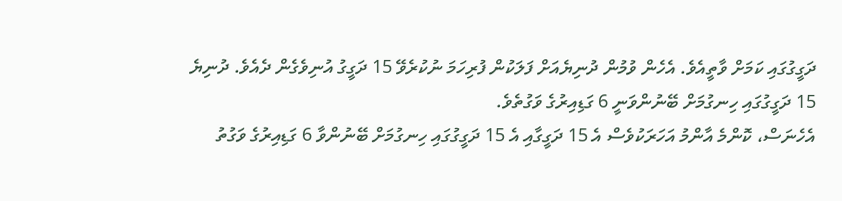ދަގީގުގައި ކަމަށް ވާތީއެވެ. އެހެން ވުމުން ދުނިޔެއަށް ފަލަކުން ފުރިހަމަ ނުކުރެވޭ 15 ދަގީގު އުނިވެގެން ދެއެވެ. ދުނިޔެ 15 ދަގީގުގައި ހިނގުމަށް ބޭނުންވަނީ 6 ގަޑިއިރުގެ ވަގުތެވެ.
އެހެނަސް، ކޮންމެ އާންމު އަހަރަކުވެސް އެ 15 ދަގީގާއި އެ 15 ދަގީގުގައި ހިނގުމަށް ބޭނުންވާ 6 ގަޑިއިރުގެ ވަގުތު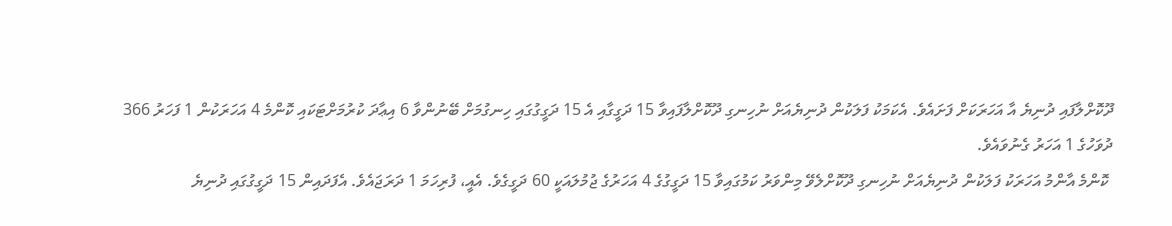ދޫކޮށްލާފައި ދުނިޔެ އާ އަހަރަކަށް ފަށައެވެ. އެކަމަކު ފަލަކުން ދުނިޔެއަށް ނުހިނގި ދޫކޮށްލާފައިވާ 15 ދަގީގާއި އެ 15 ދަގީގުގައި ހިނގުމަށް ބޭނުންވާ 6 އިޢާދަ ކުރުމަށްޓަކައި ކޮންމެ 4 އަހަރަކުން 1 ފަހަރު 366 ދުވަހުގެ 1 އަހަރު ގެނުވައެވެ.
 ކޮންމެ އާންމު އަހަރަކު ފަލަކުން ދުނިޔެއަށް ނުހިނގި ދޫކޮށްލެވޭ މިންވަރު ކަމުގައިވާ 15 ދަގީގުގެ 4 އަހަރުގެ ޖުމުލައަކީ 60 ދަގީގެވެ. އެއީ، ފުރިހަމަ 1 ދަރަޖައެވެ. އެފަދައިން 15 ދަގީގުގައި ދުނިޔެ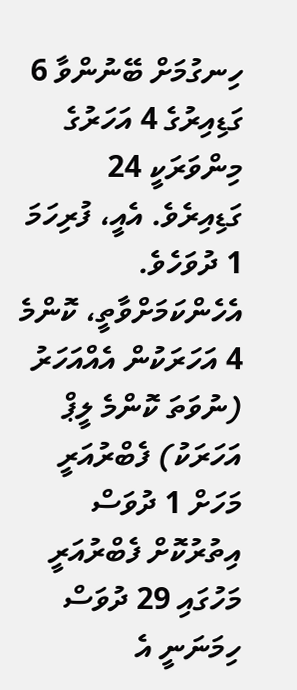ހިނގުމަށް ބޭނުންވާ 6 ގަޑިއިރުގެ 4 އަހަރުގެ މިންވަރަކީ 24 ގަޑިއިރެވެ. އެއީ، ފުރިހަމަ 1 ދުވަހެވެ.
އެހެންކަމަށްވާތީ، ކޮންމެ 4 އަހަރަކުން އެއްއަހަރު (ނުވަތަ ކޮންމެ ލީޕް އަހަރަކު) ފެބްރުއަރީ މަހަށް 1 ދުވަސް އިތުރުކޮށް ފެބްރުއަރީ މަހުގައި 29 ދުވަސް ހިމަނަނީ އެ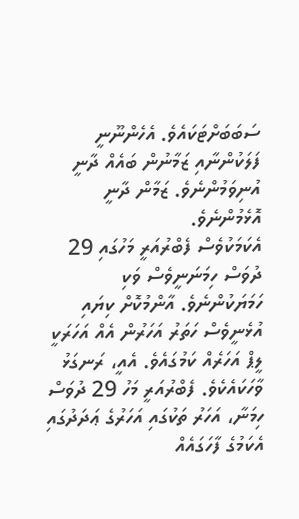ސަބަބަށްޓަކައެވެ. އެހެންނޫނީ ފަލަކުންނާއި ޒަމާނުން ބައެއް ދާނީ އުނިވަމުންނެވެ. ޒަމާން ދާނީ އޮޅެމުންނެވެ.
އެކަމަކުވެސް ފެބްރުއަރީ މަހުގައި 29 ދުވަސް ހިމަނަނީވެސް ވަކި ހަމަޔަކުންނެވެ. އާންމުކޮށް ކިޔައި އުޅެނީވެސް ހަތަރު އަހަރުން އެއް އަހަރަކީ ލީޕް އަހަރެއް ކަމުގައެވެ. އެއީ، ރަނގަޅު ވާހަކައެކެވެ. ފެބްރުއަރީ މަހު 29 ދުވަސް ހިމަނާ، އަހަރު ތަކުގައި އަހަރުގެ ޢަދަދުގައި އެކަމުގެ ފާހަގައެއް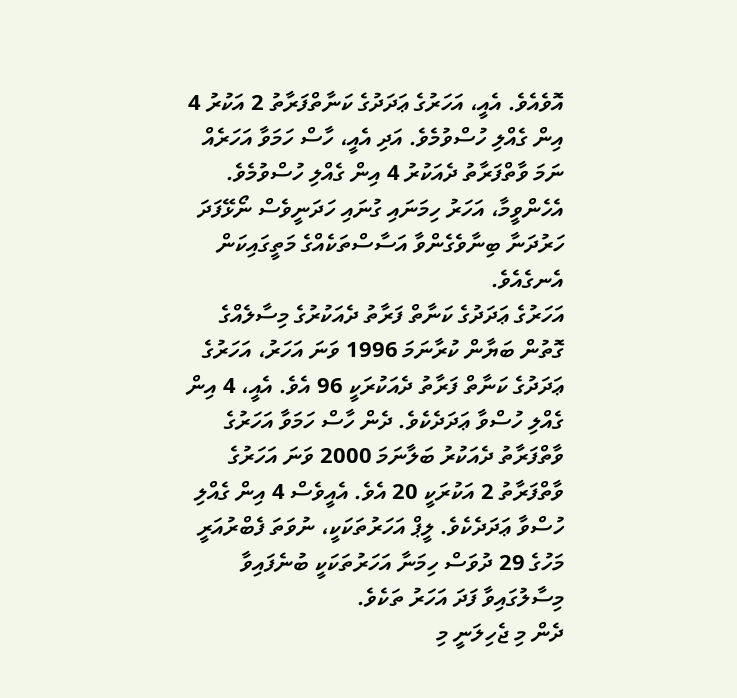އޮވެއެވެ. އެއީ، އަހަރުގެ ޢަދަދުގެ ކަނާތްފަރާތު 2 އަކުރު 4 އިން ގެއްލި ހުސްވުމެވެ. އަދި އެއީ، ހާސް ހަމަވާ އަހަރެއް ނަމަ ވާތްފަރާތު ދެއަކުރު 4 އިން ގެއްލި ހުސްވުމެވެ. އެހެންވީމާ، އަހަރު ހިމަނައި ގުނައި ހަދަނީވެސް ނޯޅޭފަދަ ހަރުދަނާ ބިނާވެގެންވާ އަސާސްތަކެއްގެ މަތީގައިކަން އެނގެއެވެ.
އަހަރުގެ ޢަދަދުގެ ކަނާތް ފަރާތު ދެއަކުރުގެ މިސާލެއްގެ ގޮތުން ބަޔާން ކުރާނަމަ 1996 ވަނަ އަހަރު، އަހަރުގެ ޢަދަދުގެ ކަނާތް ފަރާތު ދެއަކުރަކީ 96 އެވެ. އެއީ، 4 އިން ގެއްލި ހުސްވާ ޢަދަދެކެވެ. ދެން ހާސް ހަމަވާ އަހަރުގެ ވާތްފަރާތު ދެއަކުރު ބަލާނަމަ 2000 ވަނަ އަހަރުގެ ވާތްފަރާތު 2 އަކުރަކީ 20 އެވެ. އެއީވެސް 4 އިން ގެއްލި ހުސްވާ ޢަދަދެކެވެ. ލީޕް އަހަރުތަކަކީ، ނުވަތަ ފެބްރުއަރީ މަހުގެ 29 ދުވަސް ހިމަނާ އަހަރުތަކަކީ ބުނެފައިވާ މިސާލުގައިވާ ފަދަ އަހަރު ތަކެވެ.
ދެން މި ޖެހިލަނީ މި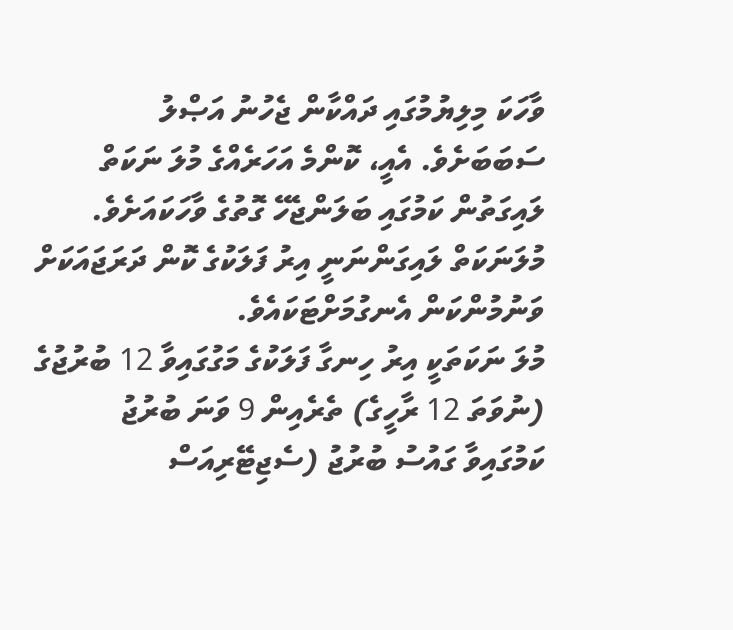ވާހަކަ މިލިޔުމުގައި ދައްކާން ޖެހުނު އަޞްލު ސަބަބަށެވެ. އެއީ، ކޮންމެ އަހަރެއްގެ މުލަ ނަކަތް ލައިގަތުން ކަމުގައި ބަލަންޖެހޭ ގޮތުގެ ވާހަކައަށެވެ. މުލަނަކަތް ލައިގަންނަނީ އިރު ފަލަކުގެ ކޮން ދަރަޖައަކަށް ވަނުމުންކަން އެނގުމަށްޓަކައެވެ.
މުލަ ނަކަތަކީ އިރު ހިނގާ ފަލަކުގެ މަގުގައިވާ 12 ބުރުޖުގެ (ނުވަތަ 12 ރާހީގެ) ތެރެއިން 9 ވަނަ ބުރުޖު ކަމުގައިވާ ގައުސު ބުރުޖު (ސެޖިޓޭރިއަސް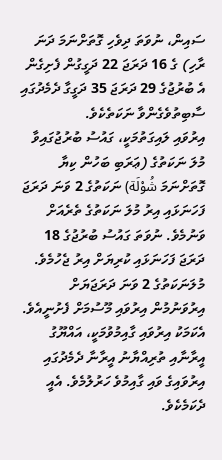ސައިން، ނުވަތަ ދިވެހި ގޮތަށްނަމަ ދަނަ ރާހި) ގެ 16 ދަރަޖަ 22 ދަގީގުން ފެށިގެން އެ ބުރުޖުގެ 29 ދަރަޖަ 35 ދަގީގާ ދެމެދުގައި ސާބިތުވެގެންވާ ނަކަތެކެވެ.
އިރުވައި ލައިގަތުމަކީ، ގައުސު ބުރުޖުގައިވާ މުލަ ނަކަތުގެ (ޢަރަބި ބަހުން ކިޔާ ގޮތަށްނަމަ شُوْلَة) ނަކަތުގެ 2 ވަނަ ދަރަޖަ ފަހަނަޅައި އިރު މުލަ ނަކަތުގެ ތެރެއަށް ވަނުމެވެ. ނުވަތަ ގައުސު ބުރުޖުގެ 18 ދަރަޖަ ފަހަނަޅައި ކުރިޔަށް އިރު ޖެހުމެވެ.
މުލަނަކަތުގެ 2 ވަނަ ދަރަޖަޔަށް އިރުވަނުމުން އިރުވައި މޫސުމަށް ފެށުނީއެވެ. އެކަމަކު އިރުވައި ގާއިމުވުމަކީ، އައްޔޫގު އީރާނާއި ތުރިއްޔާނު އީރާނާ ދެމެދުގައި އިރުވައިގެ ވައި ގާއިމުވެ ހަރުލުމެވެ. އެއީ ދެކަމެކެވެ.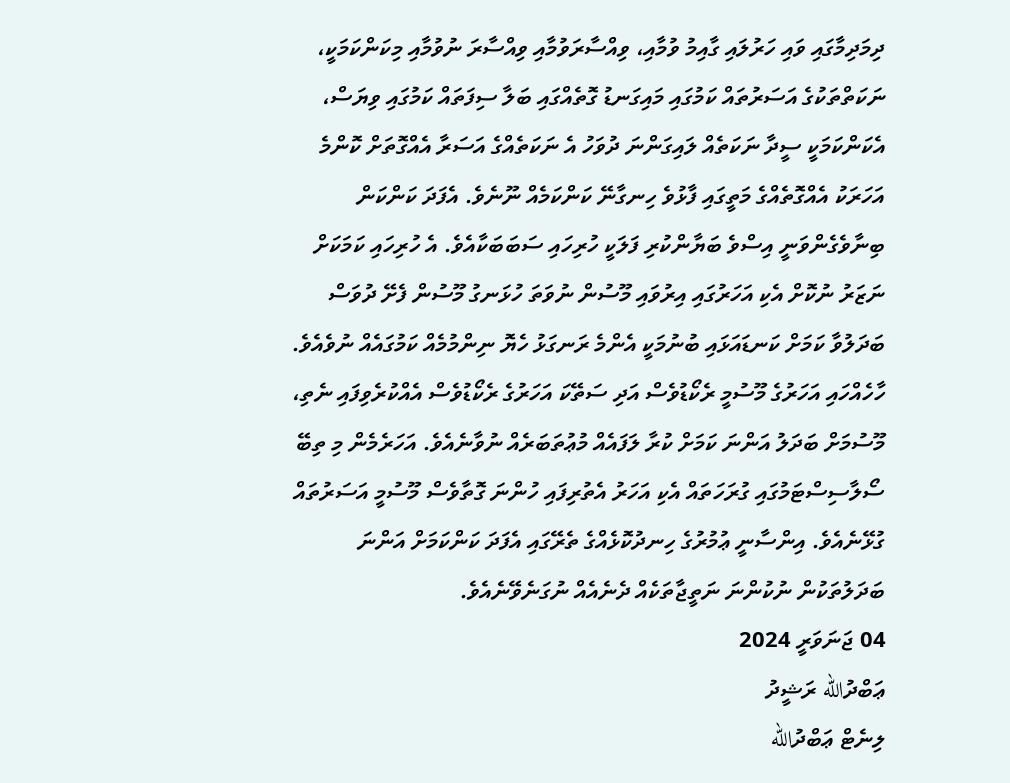ދިމަދިމާގައި ވައި ހަރުލައި ގާއިމު ވުމާއި، ވިއްސާރަވުމާއި ވިއްސާރަ ނުވުމާއި މިކަންކަމަކީ، ނަކަތްތަކުގެ އަސަރުތައް ކަމުގައި މައިގަނޑު ގޮތެއްގައި ބަލާ ސިފަތައް ކަމުގައި ވިޔަސް، އެކަންކަމަކީ ސީދާ ނަކަތެއް ލައިގަންނަ ދުވަހު އެ ނަކަތެއްގެ އަސަރާ އެއްގޮތަށް ކޮންމެ އަހަރަކު އެއްގޮތެއްގެ މަތީގައި ފާޅުވެ ހިނގާނޭ ކަންކަމެއް ނޫނެވެ. އެފަދަ ކަންކަން ބިނާވެގެންވަނީ އިސްވެ ބަޔާންކުރި ފަލަކީ ހުރިހައި ސަބަބަކާއެވެ. އެ ހުރިހައި ކަމަކަށް ނަޒަރު ނުކޮށް އެކި އަހަރުގައި އިރުވައި މޫސުން ނުވަތަ ހުޅަނގު މޫސުން ފެށޭ ދުވަސް ބަދަލުވާ ކަމަށް ކަނޑައަޅައި ބުނުމަކީ އެންމެ ރަނގަޅު ހެޔޮ ނިންމުމެއް ކަމުގައެއް ނުވެއެވެ.
ހާހެއްހައި އަހަރުގެ މޫސުމީ ރެކޯޑުވެސް އަދި ސަތޭކަ އަހަރުގެ ރެކޯޑުވެސް އެއްކުރެވިފައި ނެތި، މޫސުމަށް ބަދަލު އަންނަ ކަމަށް ކުރާ ލަފައެއް މުޢުތަބަރެއް ނުވާނެއެވެ. އަހަރެމެން މި ތިބޭ ސޯލާސިސްޓަމުގައި ގުރަހަތައް އެކި އަހަރު އެތުރިފައި ހުންނަ ގޮތާވެސް މޫސުމީ އަސަރުތައް ގުޅޭނެއެވެ. އިންސާނީ ޢުމުރުގެ ހިނދުކޮޅެއްގެ ތެރޭގައި އެފަދަ ކަންކަމަށް އަންނަ ބަދަލުތަކުން ނުކުންނަ ނަތީޖާތަކެއް ދެނެއެއް ނުގަނެވޭނެއެވެ.
04 ޖަނަވަރީ 2024
ޢަބްދުالله ރަޝީދު
ލިނެޓް ޢަބްދުالله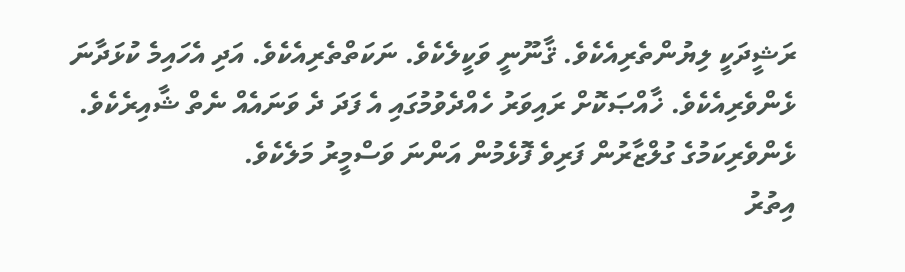ރަޝީދަކީ ލިޔުންތެރިއެކެވެ. ޤާނޫނީ ވަކީލެކެވެ. ނަކަތްތެރިއެކެވެ. އަދި އެހައިމެ ކުޅަދާނަ ޅެންވެރިއެކެވެ. ޚާއްޞަކޮށް ރައިވަރު ހެއްދެވުމުގައި އެ ފަދަ ދެ ވަނައެއް ނެތް ޝާއިރެކެވެ. ޅެންވެރިކަމުގެ ގުލްޒާރުން ފަރިވެ ފޮޅެމުން އަންނަ ވަސްމީރު މަލެކެވެ.
އިތުރު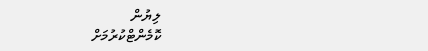ލިޔުން
ކޮމެންޓްކުރުމަށް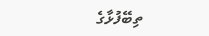ތިބޭފުޅާގެ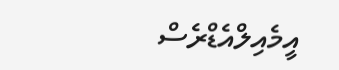އީމެއިލްއެޑްރެސް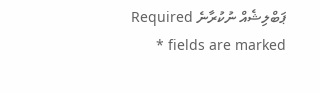ޕަބްލިޝެއް ނުކުރާނެ Required fields are marked *